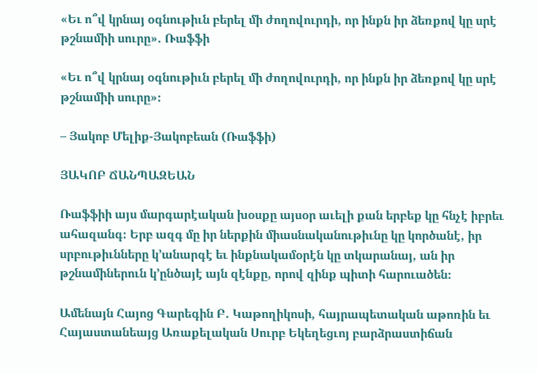«Եւ ո՞վ կրնայ օգնութիւն բերել մի ժողովուրդի, որ ինքն իր ձեռքով կը սրէ թշնամիի սուրը». Ռաֆֆի

«Եւ ո՞վ կրնայ օգնութիւն բերել մի ժողովուրդի, որ ինքն իր ձեռքով կը սրէ թշնամիի սուրը»։

– Յակոբ Մելիք-Յակոբեան (Ռաֆֆի)

ՅԱԿՈԲ ՃԱՆՊԱԶԵԱՆ

Ռաֆֆիի այս մարգարէական խօսքը այսօր աւելի քան երբեք կը հնչէ իբրեւ ահազանգ։ Երբ ազգ մը իր ներքին միասնականութիւնը կը կործանէ, իր սրբութիւնները կ՚անարգէ եւ ինքնակամօրէն կը տկարանայ, ան իր թշնամիներուն կ՚ընծայէ այն զէնքը, որով զինք պիտի հարուածեն։

Ամենայն Հայոց Գարեգին Բ. Կաթողիկոսի, հայրապետական աթոռին եւ Հայաստանեայց Առաքելական Սուրբ Եկեղեցւոյ բարձրաստիճան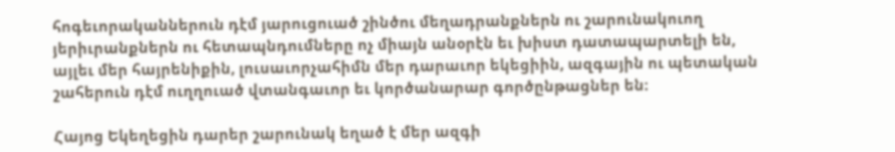հոգեւորականներուն դէմ յարուցուած շինծու մեղադրանքներն ու շարունակուող յերիւրանքներն ու հետապնդումները ոչ միայն անօրէն եւ խիստ դատապարտելի են, այլեւ մեր հայրենիքին, լուսաւորչահիմն մեր դարաւոր եկեցիին, ազգային ու պետական շահերուն դէմ ուղղուած վտանգաւոր եւ կործանարար գործընթացներ են։

Հայոց Եկեղեցին դարեր շարունակ եղած է մեր ազգի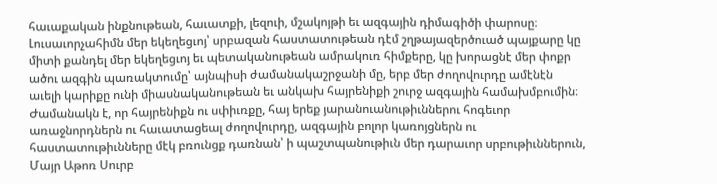հաւաքական ինքնութեան, հաւատքի, լեզուի, մշակոյթի եւ ազգային դիմագիծի փարոսը։ Լուսաւորչահիմն մեր եկեղեցւոյ՝ սրբազան հաստատութեան դէմ շղթայազերծուած պայքարը կը միտի քանդել մեր եկեղեցւոյ եւ պետականութեան ամրակուռ հիմքերը, կը խորացնէ մեր փոքր ածու ազգին պառակտումը՝ այնպիսի ժամանակաշրջանի մը, երբ մեր ժողովուրդը ամէնէն աւելի կարիքը ունի միասնականութեան եւ անկախ հայրենիքի շուրջ ազգային համախմբումին։ Ժամանակն է, որ հայրենիքն ու սփիւռքը, հայ երեք յարանուանութիւններու հոգեւոր առաջնորդներն ու հաւատացեալ ժողովուրդը, ազգային բոլոր կառոյցներն ու հաստատութիւնները մէկ բռունցք դառնան՝ ի պաշտպանութիւն մեր դարաւոր սրբութիւններուն, Մայր Աթոռ Սուրբ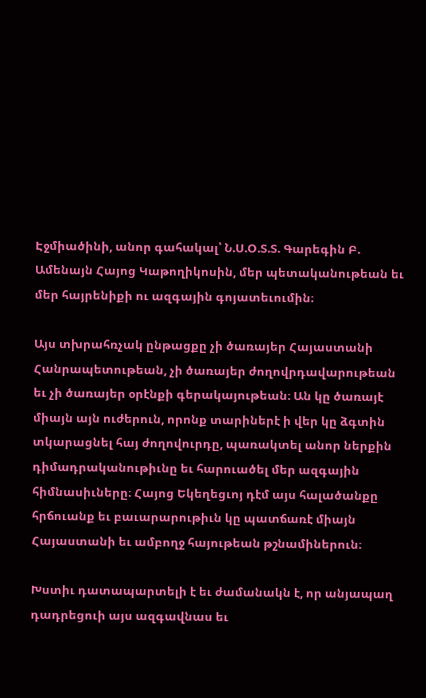Էջմիածինի, անոր գահակալ՝ Ն.Ս.Օ.Տ.Տ. Գարեգին Բ. Ամենայն Հայոց Կաթողիկոսին, մեր պետականութեան եւ մեր հայրենիքի ու ազգային գոյատեւումին։

Այս տխրահռչակ ընթացքը չի ծառայեր Հայաստանի Հանրապետութեան, չի ծառայեր ժողովրդավարութեան եւ չի ծառայեր օրէնքի գերակայութեան։ Ան կը ծառայէ միայն այն ուժերուն, որոնք տարիներէ ի վեր կը ձգտին տկարացնել հայ ժողովուրդը, պառակտել անոր ներքին դիմադրականութիւնը եւ հարուածել մեր ազգային հիմնասիւները։ Հայոց Եկեղեցւոյ դէմ այս հալածանքը հրճուանք եւ բաւարարութիւն կը պատճառէ միայն Հայաստանի եւ ամբողջ հայութեան թշնամիներուն։

Խստիւ դատապարտելի է եւ ժամանակն է, որ անյապաղ դադրեցուի այս ազգավնաս եւ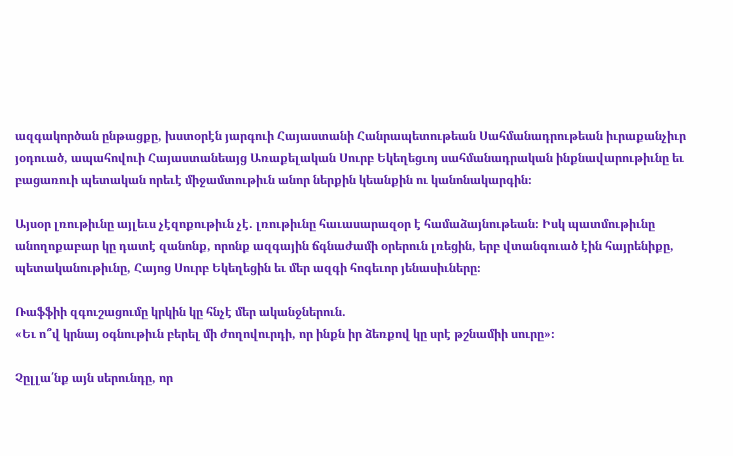ազգակործան ընթացքը, խստօրէն յարգուի Հայաստանի Հանրապետութեան Սահմանադրութեան իւրաքանչիւր յօդուած, ապահովուի Հայաստանեայց Առաքելական Սուրբ Եկեղեցւոյ սահմանադրական ինքնավարութիւնը եւ բացառուի պետական որեւէ միջամտութիւն անոր ներքին կեանքին ու կանոնակարգին։

Այսօր լռութիւնը այլեւս չէզոքութիւն չէ. լռութիւնը հաւասարազօր է համաձայնութեան։ Իսկ պատմութիւնը անողոքաբար կը դատէ զանոնք, որոնք ազգային ճգնաժամի օրերուն լռեցին, երբ վտանգուած էին հայրենիքը, պետականութիւնը, Հայոց Սուրբ Եկեղեցին եւ մեր ազգի հոգեւոր յենասիւները։

Ռաֆֆիի զգուշացումը կրկին կը հնչէ մեր ականջներուն.
«Եւ ո՞վ կրնայ օգնութիւն բերել մի ժողովուրդի, որ ինքն իր ձեռքով կը սրէ թշնամիի սուրը»։

Չըլլա՛նք այն սերունդը, որ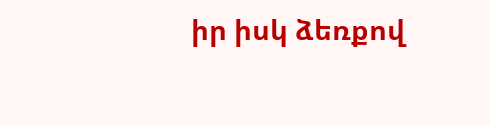իր իսկ ձեռքով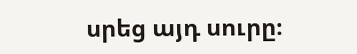սրեց այդ սուրը։